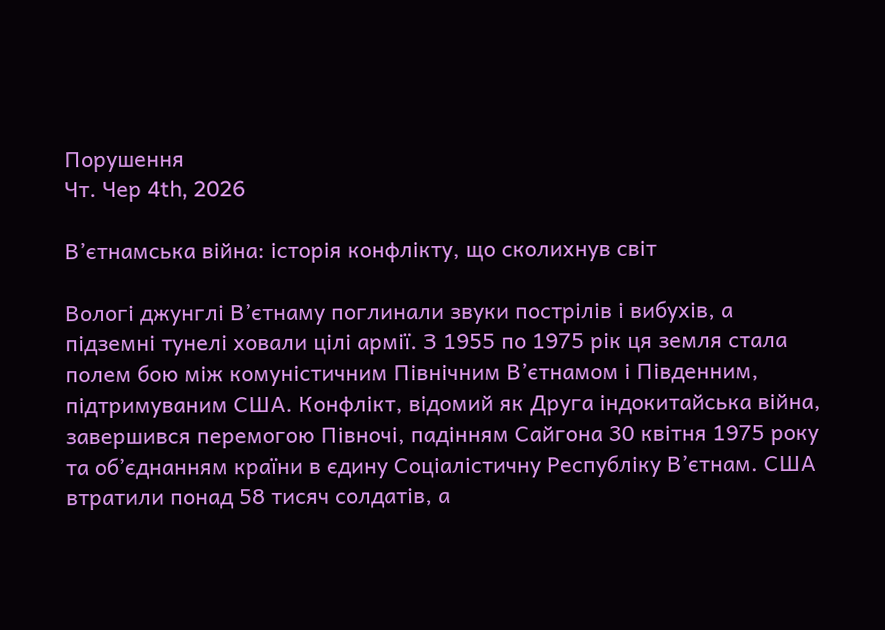Порушення
Чт. Чер 4th, 2026

В’єтнамська війна: історія конфлікту, що сколихнув світ

Вологі джунглі В’єтнаму поглинали звуки пострілів і вибухів, а підземні тунелі ховали цілі армії. З 1955 по 1975 рік ця земля стала полем бою між комуністичним Північним В’єтнамом і Південним, підтримуваним США. Конфлікт, відомий як Друга індокитайська війна, завершився перемогою Півночі, падінням Сайгона 30 квітня 1975 року та об’єднанням країни в єдину Соціалістичну Республіку В’єтнам. США втратили понад 58 тисяч солдатів, а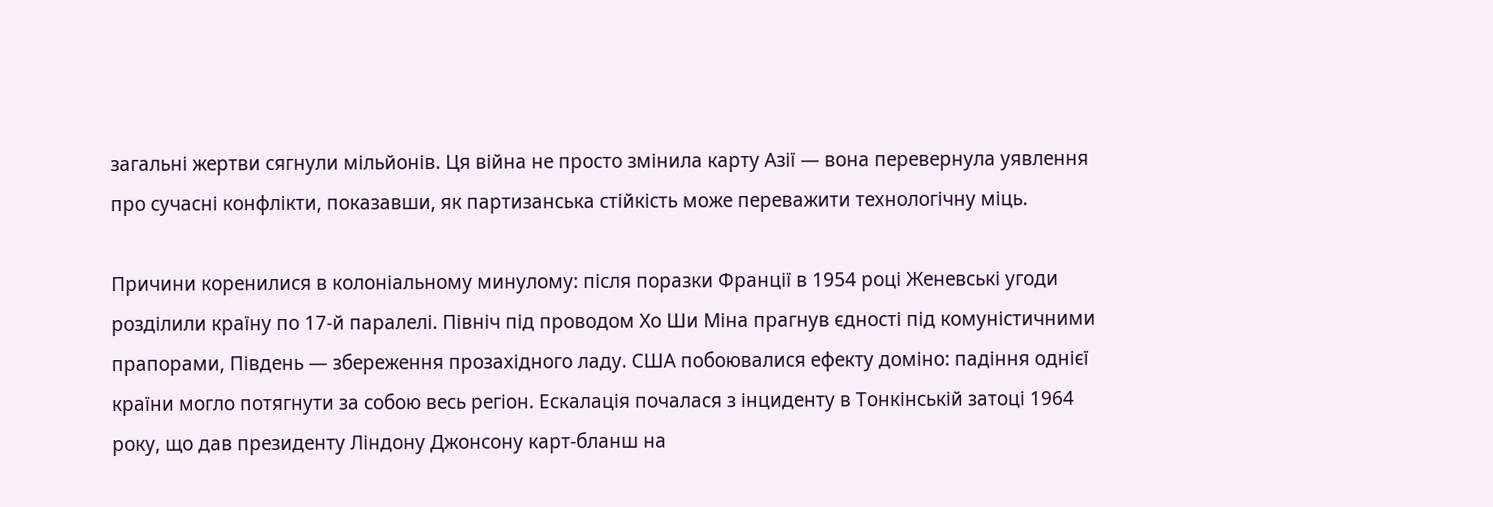загальні жертви сягнули мільйонів. Ця війна не просто змінила карту Азії — вона перевернула уявлення про сучасні конфлікти, показавши, як партизанська стійкість може переважити технологічну міць.

Причини коренилися в колоніальному минулому: після поразки Франції в 1954 році Женевські угоди розділили країну по 17-й паралелі. Північ під проводом Хо Ши Міна прагнув єдності під комуністичними прапорами, Південь — збереження прозахідного ладу. США побоювалися ефекту доміно: падіння однієї країни могло потягнути за собою весь регіон. Ескалація почалася з інциденту в Тонкінській затоці 1964 року, що дав президенту Ліндону Джонсону карт-бланш на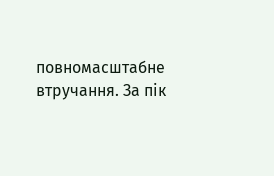повномасштабне втручання. За пік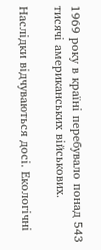1969 року в країні перебувало понад 543 тисячі американських військових.

Наслідки відчуваються досі. Екологічні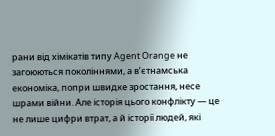рани від хімікатів типу Agent Orange не загоюються поколіннями, а в’єтнамська економіка, попри швидке зростання, несе шрами війни. Але історія цього конфлікту — це не лише цифри втрат, а й історії людей, які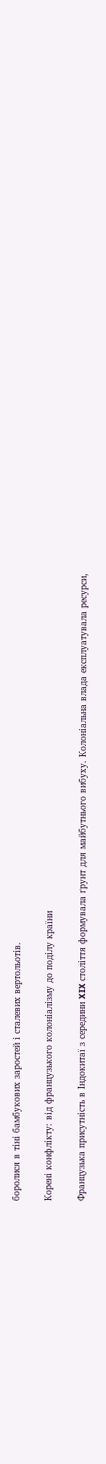боролися в тіні бамбукових заростей і сталевих вертольотів.

Корені конфлікту: від французького колоніалізму до поділу країни

Французька присутність в Індокитаї з середини XIX століття формувала ґрунт для майбутнього вибуху. Колоніальна влада експлуатувала ресурси,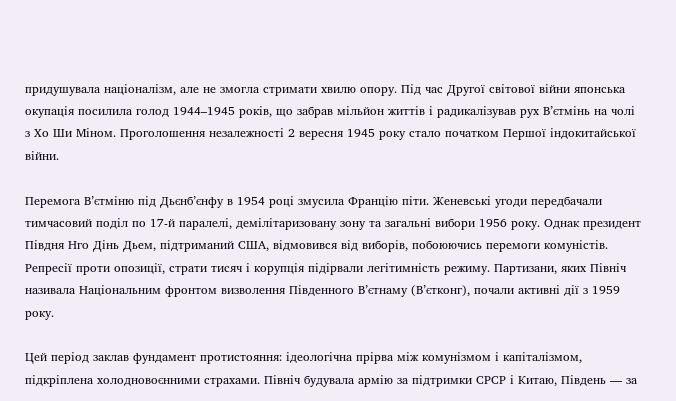придушувала націоналізм, але не змогла стримати хвилю опору. Під час Другої світової війни японська окупація посилила голод 1944–1945 років, що забрав мільйон життів і радикалізував рух В’єтмінь на чолі з Хо Ши Міном. Проголошення незалежності 2 вересня 1945 року стало початком Першої індокитайської війни.

Перемога В’єтміню під Дьєнб’єнфу в 1954 році змусила Францію піти. Женевські угоди передбачали тимчасовий поділ по 17-й паралелі, демілітаризовану зону та загальні вибори 1956 року. Однак президент Півдня Нго Дінь Дьем, підтриманий США, відмовився від виборів, побоюючись перемоги комуністів. Репресії проти опозиції, страти тисяч і корупція підірвали легітимність режиму. Партизани, яких Північ називала Національним фронтом визволення Південного В’єтнаму (В’єтконг), почали активні дії з 1959 року.

Цей період заклав фундамент протистояння: ідеологічна прірва між комунізмом і капіталізмом, підкріплена холодновоєнними страхами. Північ будувала армію за підтримки СРСР і Китаю, Південь — за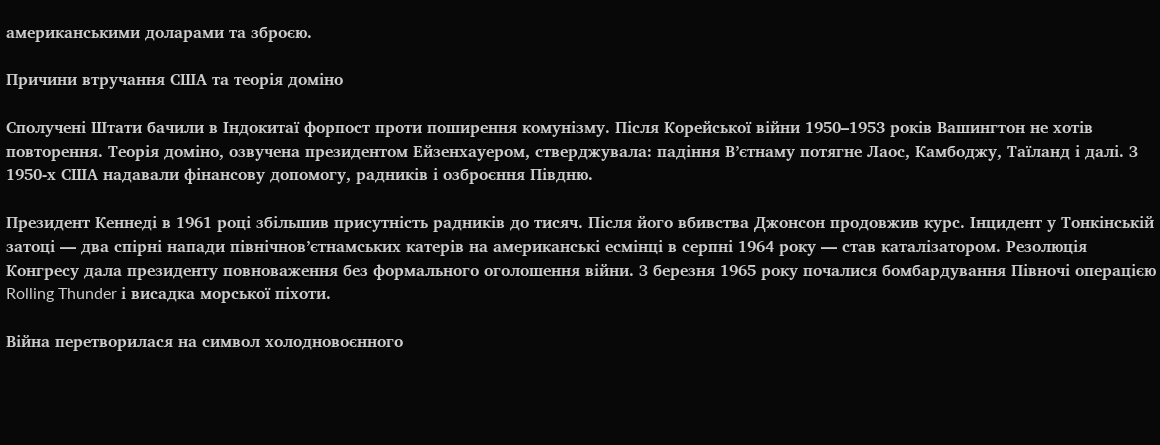американськими доларами та зброєю.

Причини втручання США та теорія доміно

Сполучені Штати бачили в Індокитаї форпост проти поширення комунізму. Після Корейської війни 1950–1953 років Вашингтон не хотів повторення. Теорія доміно, озвучена президентом Ейзенхауером, стверджувала: падіння В’єтнаму потягне Лаос, Камбоджу, Таїланд і далі. З 1950-х США надавали фінансову допомогу, радників і озброєння Півдню.

Президент Кеннеді в 1961 році збільшив присутність радників до тисяч. Після його вбивства Джонсон продовжив курс. Інцидент у Тонкінській затоці — два спірні напади північнов’єтнамських катерів на американські есмінці в серпні 1964 року — став каталізатором. Резолюція Конгресу дала президенту повноваження без формального оголошення війни. З березня 1965 року почалися бомбардування Півночі операцією Rolling Thunder і висадка морської піхоти.

Війна перетворилася на символ холодновоєнного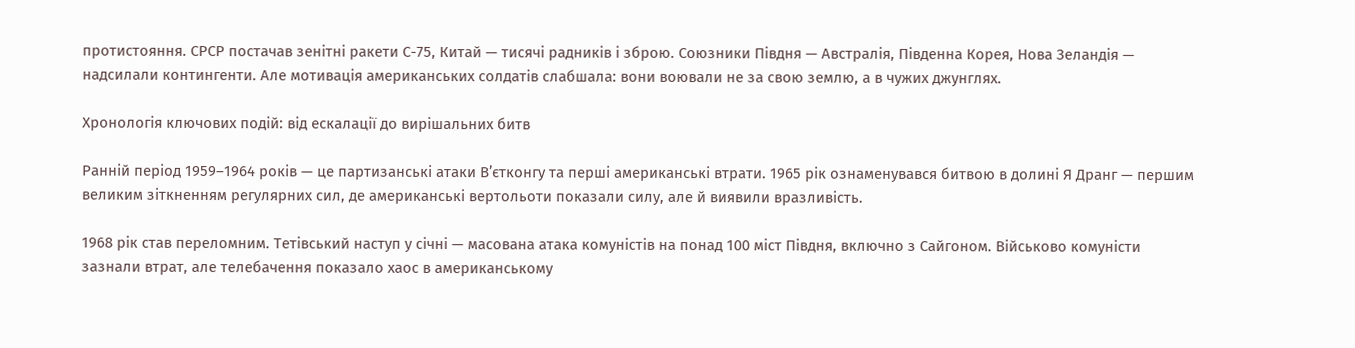протистояння. СРСР постачав зенітні ракети С-75, Китай — тисячі радників і зброю. Союзники Півдня — Австралія, Південна Корея, Нова Зеландія — надсилали контингенти. Але мотивація американських солдатів слабшала: вони воювали не за свою землю, а в чужих джунглях.

Хронологія ключових подій: від ескалації до вирішальних битв

Ранній період 1959–1964 років — це партизанські атаки В’єтконгу та перші американські втрати. 1965 рік ознаменувався битвою в долині Я Дранг — першим великим зіткненням регулярних сил, де американські вертольоти показали силу, але й виявили вразливість.

1968 рік став переломним. Тетівський наступ у січні — масована атака комуністів на понад 100 міст Півдня, включно з Сайгоном. Військово комуністи зазнали втрат, але телебачення показало хаос в американському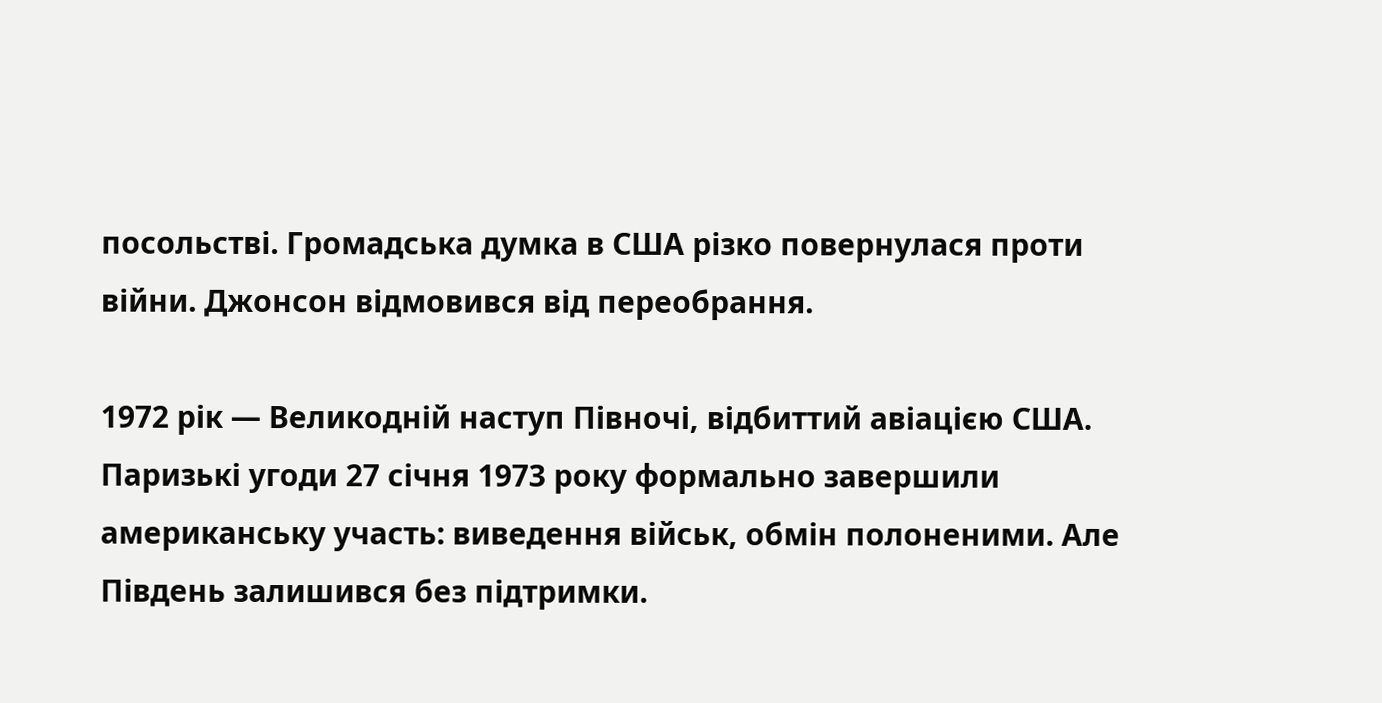посольстві. Громадська думка в США різко повернулася проти війни. Джонсон відмовився від переобрання.

1972 рік — Великодній наступ Півночі, відбиттий авіацією США. Паризькі угоди 27 січня 1973 року формально завершили американську участь: виведення військ, обмін полоненими. Але Південь залишився без підтримки.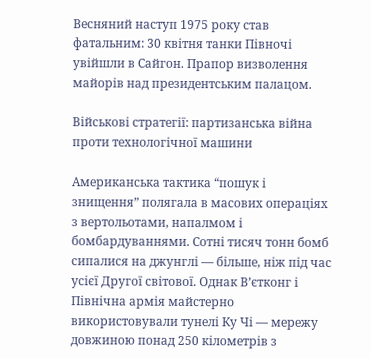Весняний наступ 1975 року став фатальним: 30 квітня танки Півночі увійшли в Сайгон. Прапор визволення майорів над президентським палацом.

Військові стратегії: партизанська війна проти технологічної машини

Американська тактика “пошук і знищення” полягала в масових операціях з вертольотами, напалмом і бомбардуваннями. Сотні тисяч тонн бомб сипалися на джунглі — більше, ніж під час усієї Другої світової. Однак В’єтконг і Північна армія майстерно використовували тунелі Ку Чі — мережу довжиною понад 250 кілометрів з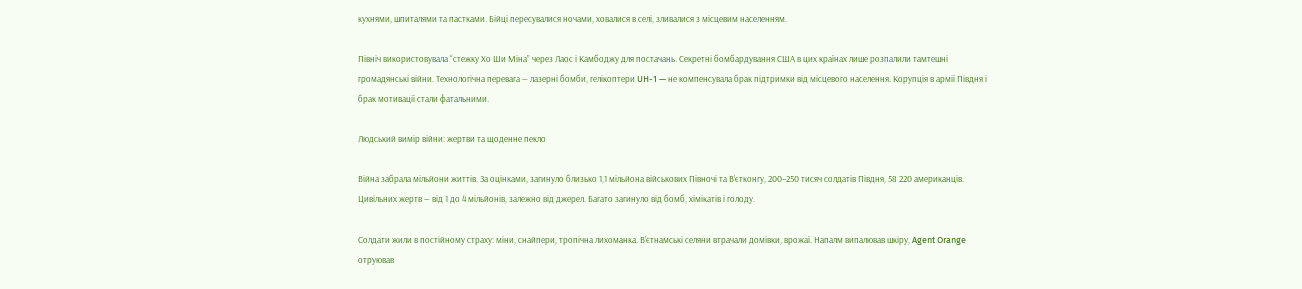кухнями, шпиталями та пастками. Бійці пересувалися ночами, ховалися в селі, зливалися з місцевим населенням.

Північ використовувала “стежку Хо Ши Міна” через Лаос і Камбоджу для постачань. Секретні бомбардування США в цих країнах лише розпалили тамтешні громадянські війни. Технологічна перевага — лазерні бомби, гелікоптери UH-1 — не компенсувала брак підтримки від місцевого населення. Корупція в армії Півдня і брак мотивації стали фатальними.

Людський вимір війни: жертви та щоденне пекло

Війна забрала мільйони життів. За оцінками, загинуло близько 1,1 мільйона військових Півночі та В’єтконгу, 200–250 тисяч солдатів Півдня, 58 220 американців. Цивільних жертв — від 1 до 4 мільйонів, залежно від джерел. Багато загинуло від бомб, хімікатів і голоду.

Солдати жили в постійному страху: міни, снайпери, тропічна лихоманка. В’єтнамські селяни втрачали домівки, врожаї. Напалм випалював шкіру, Agent Orange отруював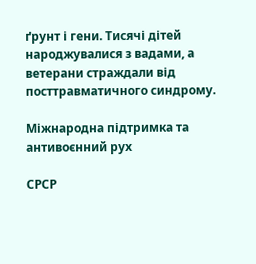ґрунт і гени. Тисячі дітей народжувалися з вадами, а ветерани страждали від посттравматичного синдрому.

Міжнародна підтримка та антивоєнний рух

СРСР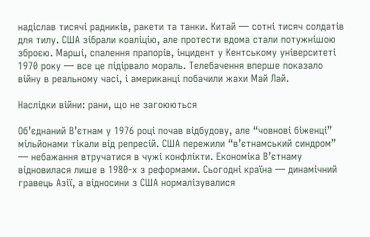надіслав тисячі радників, ракети та танки. Китай — сотні тисяч солдатів для тилу. США зібрали коаліцію, але протести вдома стали потужнішою зброєю. Марші, спалення прапорів, інцидент у Кентському університеті 1970 року — все це підірвало мораль. Телебачення вперше показало війну в реальному часі, і американці побачили жахи Май Лай.

Наслідки війни: рани, що не загоюються

Об’єднаний В’єтнам у 1976 році почав відбудову, але “човнові біженці” мільйонами тікали від репресій. США пережили “в’єтнамський синдром” — небажання втручатися в чужі конфлікти. Економіка В’єтнаму відновилася лише в 1980-х з реформами. Сьогодні країна — динамічний гравець Азії, а відносини з США нормалізувалися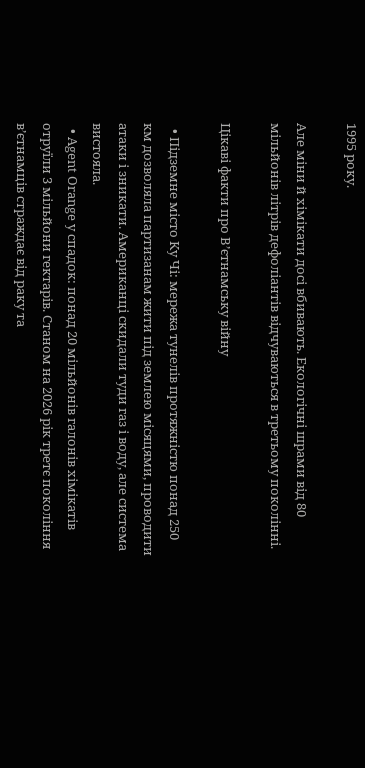1995 року.

Але міни й хімікати досі вбивають. Екологічні шрами від 80 мільйонів літрів дефоліантів відчуваються в третьому поколінні.

Цікаві факти про В’єтнамську війну

  • Підземне місто Ку Чі: мережа тунелів протяжністю понад 250 км дозволяла партизанам жити під землею місяцями, проводити атаки і зникати. Американці скидали туди газ і воду, але система вистояла.
  • Agent Orange у спадок: понад 20 мільйонів галонів хімікатів отруїли 3 мільйони гектарів. Станом на 2026 рік третє покоління в’єтнамців страждає від раку та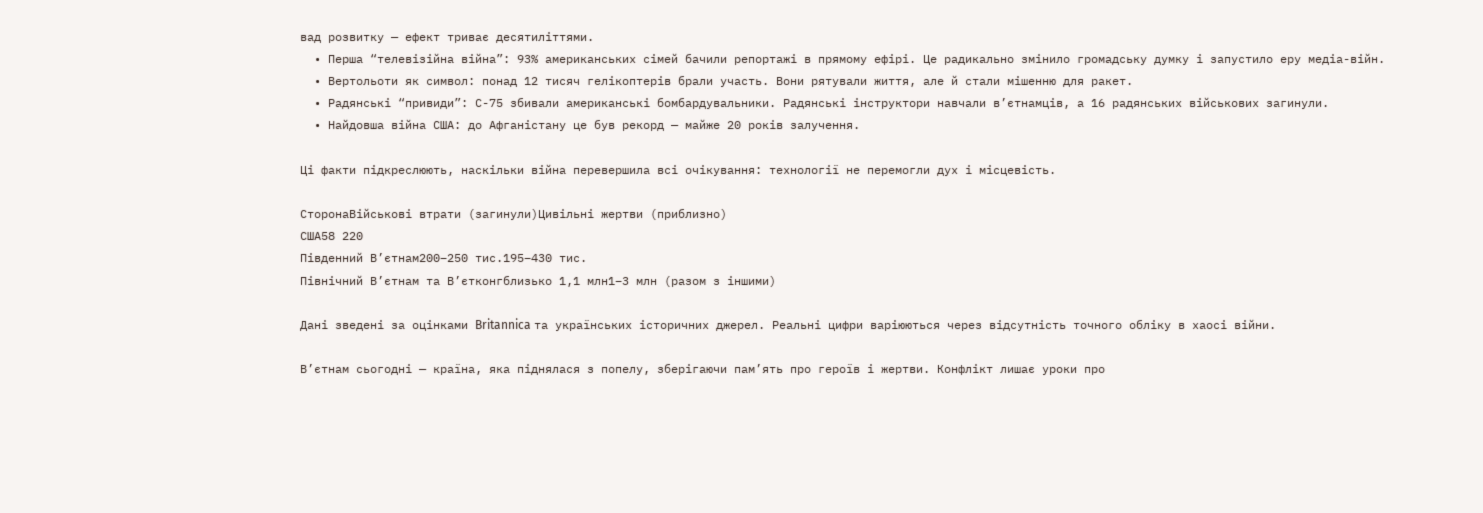вад розвитку — ефект триває десятиліттями.
  • Перша “телевізійна війна”: 93% американських сімей бачили репортажі в прямому ефірі. Це радикально змінило громадську думку і запустило еру медіа-війн.
  • Вертольоти як символ: понад 12 тисяч гелікоптерів брали участь. Вони рятували життя, але й стали мішенню для ракет.
  • Радянські “привиди”: С-75 збивали американські бомбардувальники. Радянські інструктори навчали в’єтнамців, а 16 радянських військових загинули.
  • Найдовша війна США: до Афганістану це був рекорд — майже 20 років залучення.

Ці факти підкреслюють, наскільки війна перевершила всі очікування: технології не перемогли дух і місцевість.

СторонаВійськові втрати (загинули)Цивільні жертви (приблизно)
США58 220
Південний В’єтнам200–250 тис.195–430 тис.
Північний В’єтнам та В’єтконгблизько 1,1 млн1–3 млн (разом з іншими)

Дані зведені за оцінками Britannica та українських історичних джерел. Реальні цифри варіюються через відсутність точного обліку в хаосі війни.

В’єтнам сьогодні — країна, яка піднялася з попелу, зберігаючи пам’ять про героїв і жертви. Конфлікт лишає уроки про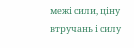межі сили, ціну втручань і силу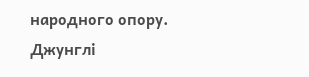народного опору. Джунглі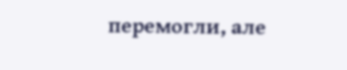перемогли, але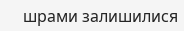шрами залишилися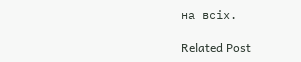на всіх.

Related Post